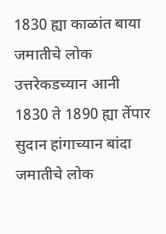1830 ह्या काळांत बाया जमातीचे लोक उत्तरेकडच्यान आनी 1830 ते 1890 ह्या तेंपार सुदान हांगाच्यान बांदा जमातीचे लोक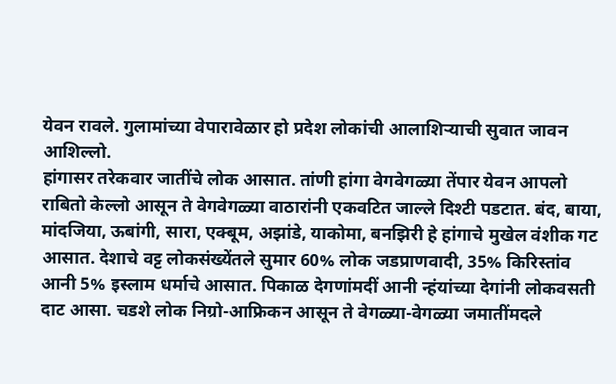येवन रावले. गुलामांच्या वेपारावेळार हो प्रदेश लोकांची आलाशिऱ्याची सुवात जावन आशिल्लो.
हांगासर तरेकवार जातींचे लोक आसात. तांणी हांगा वेगवेगळ्या तेंपार येवन आपलो राबितो केल्लो आसून ते वेगवेगळ्या वाठारांनी एकवटित जाल्ले दिश्टी पडटात. बंद, बाया, मांदजिया, ऊबांगी, सारा, एक्बूम, अझांडे, याकोमा, बनझिरी हे हांगाचे मुखेल वंशीक गट आसात. देशाचे वट्ट लोकसंख्येंतले सुमार 60% लोक जडप्राणवादी, 35% किरिस्तांव आनी 5% इस्लाम धर्माचे आसात. पिकाळ देगणांमदीं आनी न्हंयांच्या देगांनी लोकवसती दाट आसा. चडशे लोक निग्रो-आफ्रिकन आसून ते वेगळ्या-वेगळ्या जमातींमदले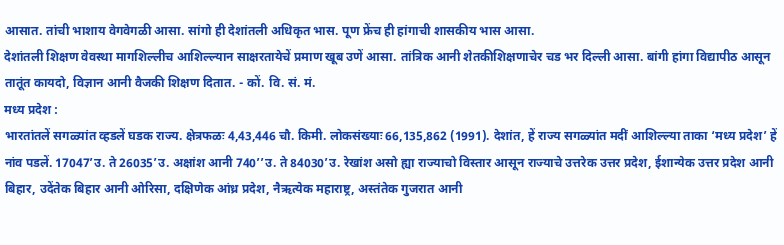आसात. तांची भाशाय वेगवेगळी आसा. सांगो ही देशांतली अधिकृत भास. पूण फ्रेंच ही हांगाची शासकीय भास आसा.
देशांतली शिक्षण वेवस्था मागशिल्लीच आशिल्ल्यान साक्षरतायेचें प्रमाण खूब उणें आसा. तांत्रिक आनी शेतकीशिक्षणाचेर चड भर दिल्ली आसा. बांगी हांगा विद्यापीठ आसून तातूंत कायदो, विज्ञान आनी वैजकी शिक्षण दितात. - कों. वि. सं. मं.
मध्य प्रदेश :
भारतांतलें सगळ्यांत व्हडलें घडक राज्य. क्षेत्रफळः 4,43,446 चौ. किमी. लोकसंख्याः 66,135,862 (1991). देशांत, हें राज्य सगळ्यांत मदीं आशिल्ल्या ताका ‘मध्य प्रदेश’ हें नांव पडलें. 17047’उ. ते 26035’उ. अक्षांश आनी 740’’उ. ते 84030’उ. रेखांश असो ह्या राज्याचो विस्तार आसून राज्याचे उत्तरेक उत्तर प्रदेश, ईशान्येक उत्तर प्रदेश आनी बिहार, उदेंतेक बिहार आनी ओरिसा, दक्षिणेक आंध्र प्रदेश, नैऋत्येक महाराष्ट्र, अस्तंतेक गुजरात आनी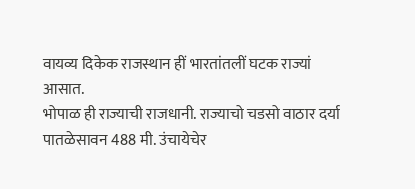वायव्य दिकेक राजस्थान हीं भारतांतलीं घटक राज्यां आसात.
भोपाळ ही राज्याची राजधानी. राज्याचो चडसो वाठार दर्या पातळेसावन 488 मी. उंचायेचेर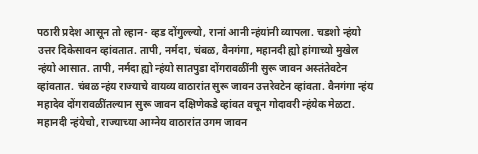पठारी प्रदेश आसून तो ल्हान- व्हड दोंगुल्ल्यो, रानां आनी न्हंयांनी व्यापला. चडशो न्हंयो उत्तर दिकेसावन व्हांवतात. तापी, नर्मदा, चंबळ, वैनगंगा, महानदी ह्यो हांगाच्यो मुखेल न्हंयो आसात. तापी, नर्मदा ह्यो न्हंयो सातपुडा दोंगरावळींनी सुरू जावन अस्तंतेवटेन व्हांवतात. चंबळ न्हंय राज्याचे वायव्य वाठारांत सुरू जावन उत्तरेवटेन व्हांवता. वैनगंगा न्हंय महादेव दोंगरावळींतल्यान सुरू जावन दक्षिणेकडे व्हांवत वचून गोदावरी न्हंयेक मेळटा. महानदी न्हंयेचो, राज्याच्या आग्नेय वाठारांत उगम जावन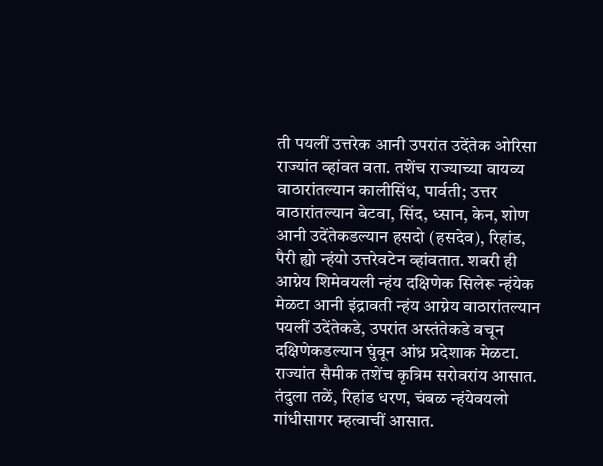ती पयलीं उत्तरेक आनी उपरांत उदेंतेक ओरिसा राज्यांत व्हांवत वता. तशेंच राज्याच्या वायव्य वाठारांतल्यान कालीसिंध, पार्वती; उत्तर वाठारांतल्यान बेटवा, सिंद, ध्सान, केन, शोण आनी उदेंतेकडल्यान हसदो (हसदेव), रिहांड, पैरी ह्यो न्हंयो उत्तरेवटेन व्हांवतात. शबरी ही आग्नेय शिमेवयली न्हंय दक्षिणेक सिलेरू न्हंयेक मेळटा आनी इंद्रावती न्हंय आग्नेय वाठारांतल्यान पयलीं उदेंतेकडे, उपरांत अस्तंतेकडे वचून दक्षिणेकडल्यान घुंवून आंध्र प्रदेशाक मेळटा. राज्यांत सैमीक तशेंच कृत्रिम सरोवरांय आसात. तंदुला तळें, रिहांड धरण, चंबळ न्हंयेवयलो गांधीसागर म्हत्वाचीं आसात.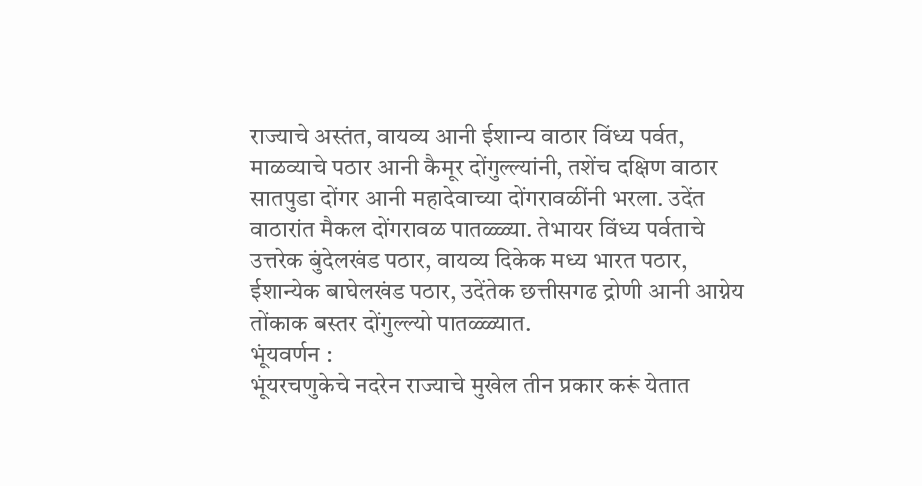राज्याचे अस्तंत, वायव्य आनी ईशान्य वाठार विंध्य पर्वत, माळव्याचे पठार आनी कैमूर दोंगुल्ल्यांनी, तशेंच दक्षिण वाठार सातपुडा दोंगर आनी महादेवाच्या दोंगरावळींनी भरला. उदेंत वाठारांत मैकल दोंगरावळ पातळ्ळ्या. तेभायर विंध्य पर्वताचे उत्तरेक बुंदेलखंड पठार, वायव्य दिकेक मध्य भारत पठार, ईशान्येक बाघेलखंड पठार, उदेंतेक छत्तीसगढ द्रोणी आनी आग्नेय तोंकाक बस्तर दोंगुल्ल्यो पातळ्ळ्यात.
भूंयवर्णन :
भूंयरचणुकेचे नदरेन राज्याचे मुखेल तीन प्रकार करूं येतात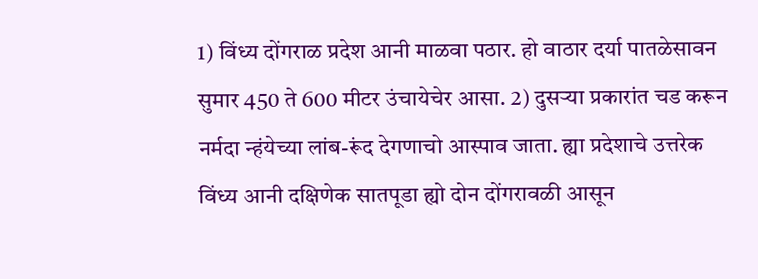1) विंध्य दोंगराळ प्रदेश आनी माळवा पठार. हो वाठार दर्या पातळेसावन सुमार 450 ते 600 मीटर उंचायेचेर आसा. 2) दुसऱ्या प्रकारांत चड करून नर्मदा न्हंयेच्या लांब-रूंद देगणाचो आस्पाव जाता. ह्या प्रदेशाचे उत्तरेक विंध्य आनी दक्षिणेक सातपूडा ह्यो दोन दोंगरावळी आसून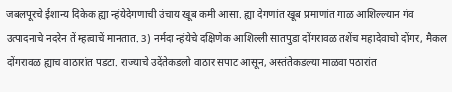जबलपूरचे ईशान्य दिकेक ह्या न्हंयेदेगणाची उंचाय खूब कमी आसा. ह्या देगणांत खूब प्रमाणांत गाळ आशिल्ल्यान गंव उत्पादनाचे नदरेन तें म्हत्वाचें मानतात. 3) नर्मदा न्हंयेचे दक्षिणेक आशिल्ली सातपुडा दोंगरावळ तशेंच महादेवाचो दोंगर, मैकल दोंगरावळ ह्याच वाठारांत पडटा. राज्याचे उदेंतेकडलो वाठार सपाट आसून, अस्तंतेकडल्या माळवा पठारांत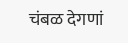चंबळ देगणां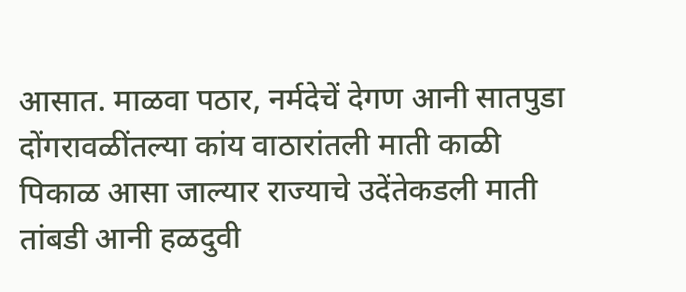आसात. माळवा पठार, नर्मदेचें देगण आनी सातपुडा दोंगरावळींतल्या कांय वाठारांतली माती काळी पिकाळ आसा जाल्यार राज्याचे उदेंतेकडली माती तांबडी आनी हळदुवी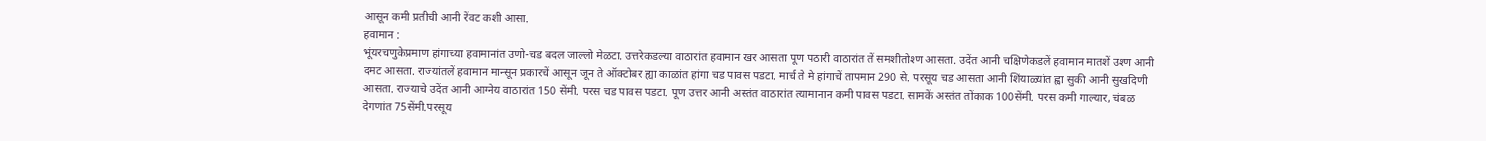आसून कमी प्रतीची आनी रेंवट कशी आसा.
हवामान :
भूंयरचणुकेप्रमाण हांगाच्या हवामानांत उणो-चड बदल जाल्लो मेळटा. उत्तरेकडल्या वाठारांत हवामान खर आसता पूण पठारी वाठारांत तें समशीतोश्ण आसता. उदेंत आनी चक्षिणेकडलें हवामान मातशें उश्ण आनी दमट आसता. राज्यांतलें हवामान मान्सून प्रकारचें आसून जून ते ऑक्टोबर ह्या काळांत हांगा चड पावस पडटा. मार्च ते मे हांगाचें तापमान 290 से. परसूय चड आसता आनी शिंयाळ्यांत ह्वा सुकी आनी सुखदिणी आसता. राज्याचे उदेंत आनी आग्नेय वाठारांत 150 सेंमी. परस चड पावस पडटा. पूण उत्तर आनी अस्तंत वाठारांत त्यामानान कमी पावस पडटा. सामकें अस्तंत तोंकाक 100सेंमी. परस कमी गाल्यार, चंबळ देगणांत 75सेंमी.परसूय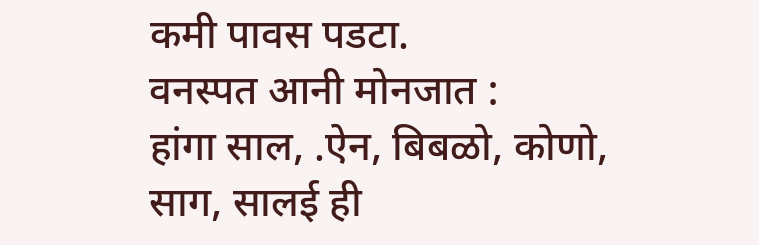कमी पावस पडटा.
वनस्पत आनी मोनजात :
हांगा साल, .ऐन, बिबळो, कोणो, साग, सालई ही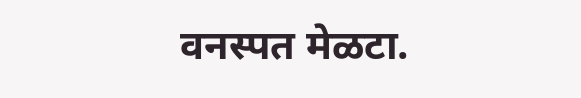वनस्पत मेळटा.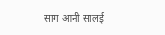साग आनी सालई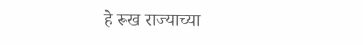हे रूख राज्याच्या